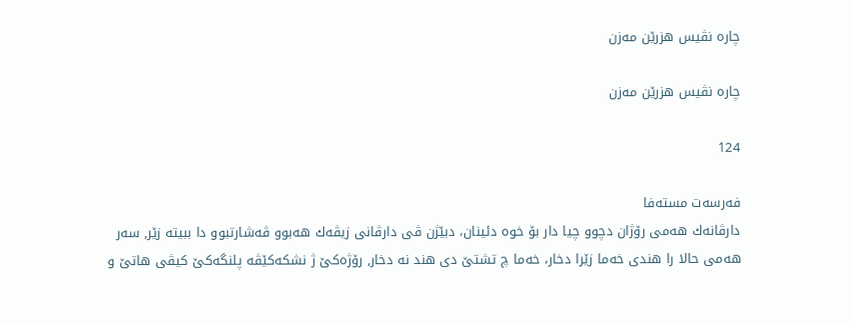چاره‌ نڤیس هزرێن مه‌زن

چاره‌ نڤیس هزرێن مه‌زن

124

فه‌رسه‌ت مسته‌فا
دارڤانه‌ك هه‌مى رۆژان دچوو چیا دار بۆ خوه‌ دئینان، دبێژن ڤى دارڤانى زیڤه‌ك هه‌بوو ڤه‌شارتبوو دا ببیته‌ زێر, سه‌ر هه‌مى حالا را هندى خه‌ما زێرا دخار، خه‌ما چ تشتێ دى هند نه‌ دخار, رۆژه‌كێ ژ نشكه‌كێڤه‌ پلنگه‌كێ كیڤى هاتێ و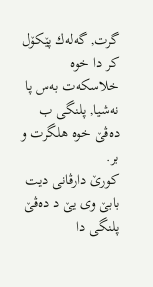گرت, گه‌له‌ك پێكۆل كر دا خوه‌ خلاسكه‌ت به‌س پا نه‌شیا, پلنگى ب ده‌ڤێ خوه‌ هلگرت و بر.
كورێ دارڤانى دیت بابێ وى یێ د ده‌ڤێ پلنگى دا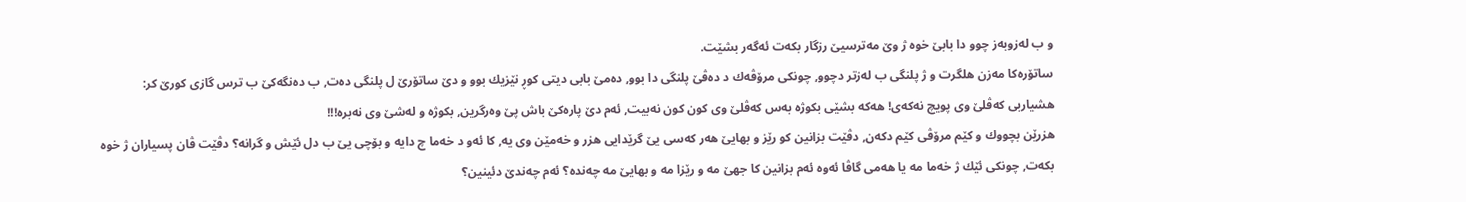و ب له‌زوبه‌ز چوو دا بابێ خوه‌ ژ وێ مه‌ترسیێ رزگار بكه‌ت ئه‌گه‌ر بشێت.
ساتۆره‌كا مه‌زن هلگرت و ژ پلنگى ب له‌زتر دچوو, چونكى مرۆڤه‌ك د ده‌ڤێ پلنگى دا بوو, ده‌مێ بابى دیتى كوڕ نێزیك بوو و دێ ساتۆرێ ل پلنگى ده‌ت, ب ده‌نگه‌كێ ب ترس گازى كورێ كر: هشیاربى كه‌ڤلێ وى پویچ نه‌كه‌ى! هه‌كه‌ بشێى بكوژه‌ به‌س كه‌ڤلێ وى كون كون نه‌بیت, ئه‌م دێ پاره‌كێ باش پێ وه‌رگرین, بكوژه‌ و له‌شێ وى نه‌بره‌!!!
هزرێن بچووك و كێم مرۆڤى كێم دكه‌ن, دڤێت بزانین كو رێز و بهایێ هه‌ر كه‌سى یێ گرێدایى هزر و خه‌مێن وى یه‌, كا ئه‌و د خه‌ما چ دایه‌ و بۆچى یێ ب دل ئێش و گرانه‌؟ دڤێت ڤان پسیاران ژ خوه‌ بكه‌ت, چونكى ئێك ژ خه‌ما مه‌ یا هه‌مى گاڤا ئه‌وه‌ ئه‌م بزانین كا جهێ مه‌ و رێزا مه‌ و بهایێ مه‌ چه‌نده‌؟ ئه‌م چه‌ندێ دئینین؟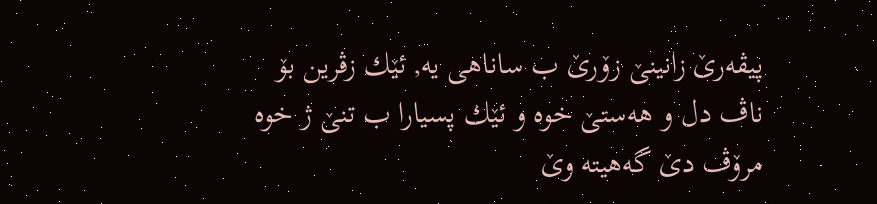پیڤه‌رێ زانینێ زۆرێ ب ساناهى یه‌, ئێك زڤرین بۆ ناڤ دل و هه‌ستێ خوه‌ و ئێك پسیارا ب تنێ ژ خوه‌ مرۆڤ دێ گه‌هیته‌ وێ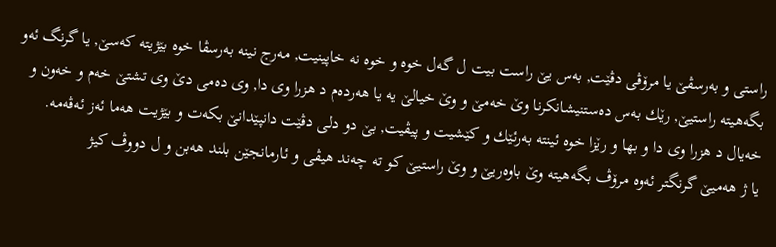راستى و به‌رسڤێ یا مرۆڤى دڤێت, به‌س یێ راست بیت ل گه‌ل خوه‌ و خوه‌ نه‌ خاپینیت, مه‌رج نینه‌ به‌رسڤا خوه‌ بێژیته‌ كه‌سێ, یا گرنگ ئه‌و بگه‌هیته‌ راستیێ, رێك به‌س ده‌ستنیشانكرنا وێ خه‌مێ و وێ خیالێ یه‌ یا هه‌رده‌م د هزرا وى دا, وى ده‌مى دێ وى تشتێ خه‌م و خه‌ون و خه‌یال د هزرا وى دا و بها و رێزا خوه‌ ئینته‌ به‌رئێك و كێشیت و پیڤیت, بێ دو دلى دڤێت دانپێدانێ بكه‌ت و بێژیت هه‌ما ئه‌ز ئه‌ڤه‌مه‌.
یا ژ هه‌میێ گرنگتر ئه‌وه‌ مرۆڤ بگه‌هیته‌ وێ باوه‌ریێ و وێ راستیێ كو ته‌ چه‌ند هیڤی و ئارمانجێن بلند هه‌بن و ل دووڤ كیژ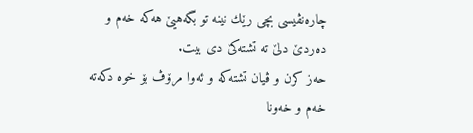چاره‌نڤیسى بچى رێك نینه‌ تو بگه‌هیێ هه‌كه‌ خه‌م و ده‌ردێ دلێ ته‌ تشته‌كێ دى بیت.
حه‌ز كرن و ڤیان تشته‌كه‌ و ئه‌وا مرۆڤ بۆ خوه‌ دكه‌ته‌ خه‌م و خه‌ونا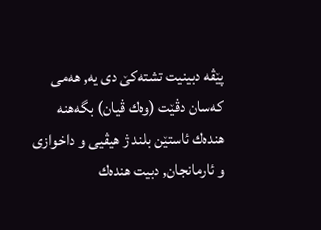پێڤه‌ دبینیت تشته‌كێ دى یه‌, هه‌مى كه‌سان دڤێت (وه‌ك ڤیان) بگه‌هنه‌ هنده‌ك ئاستێن بلند ژ هیڤیى و داخوازی و ئارمانجان, دبیت هنده‌ك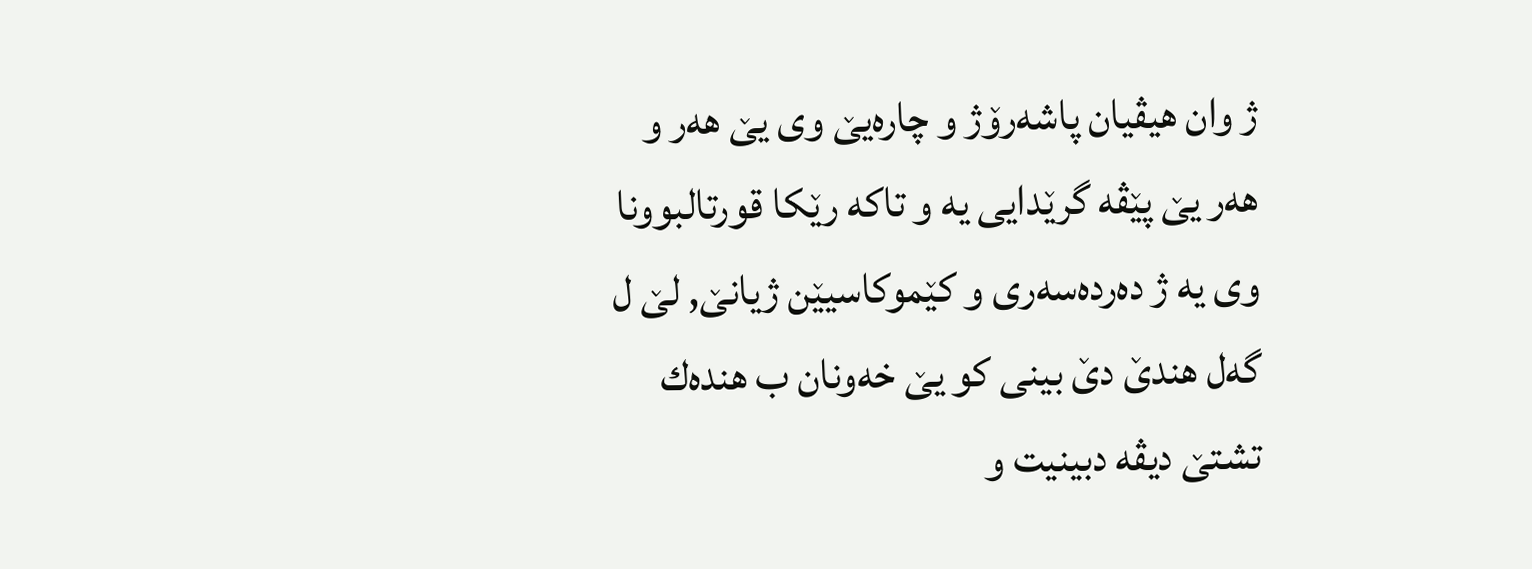ژ وان هیڤیان پاشه‌رۆژ و چاره‌یێ وى یێ هه‌ر و هه‌ر یێ پێڤه‌ گرێدایى یه‌ و تاكه‌ رێكا قورتالبوونا وى یه‌ ژ ده‌رده‌سه‌رى و كێموكاسیێن ژیانێ, لێ ل گه‌ل هندێ دێ بینى كو یێ خه‌ونان ب هنده‌ك تشتێ دیڤه‌ دبینیت و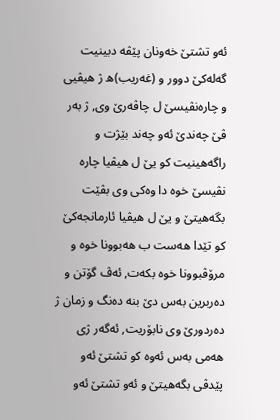ئه‌و تشتێ خه‌ونان پێڤه‌ دبینیت گه‌له‌كێ دوور و (غه‌ریب)ه‌ ژ هیڤیى و چاره‌نڤیسێ ل چاڤه‌رێ وى, ژ به‌ر ڤێ چه‌ندێ ئه‌و چه‌ند بێژت و راگه‌هینیت كو یێ ل هیڤیا چاره‌ نڤیسێ خوه‌ دا وه‌كى وى بڤێت بگه‌هیتێ و یێ ل هیڤیا ئارمانجه‌كێ كو تێدا هه‌ست ب هه‌بوونا خوه‌ و مرۆڤبوونا خوه‌ بكه‌ت, ئه‌ڤ گۆتن و ده‌ربرین به‌س دێ بنه‌ ده‌نگ و زمان ژ ده‌ردورێ وى نابۆریت, ئه‌گه‌ر ژى هه‌مى به‌س ئه‌وه‌ كو تشتێ ئه‌و پێدڤى بگه‌هیتێ و ئه‌و تشتێ ئه‌و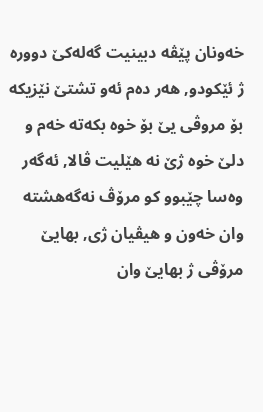خه‌ونان پێڤه‌ دبینیت گه‌له‌كێ دووره‌ ژ ئێكودو, هه‌ر ده‌م ئه‌و تشتێ نێزیكه‌ بۆ مروڤى یێ بۆ خوه‌ بكه‌ته‌ خه‌م و دلێ خوه‌ ژێ نه‌ هێلیت ڤالا, ئه‌گه‌ر وه‌سا چێبوو كو مرۆڤ نه‌گه‌هشته‌ وان خه‌ون و هیڤیان ژى, بهایێ مرۆڤى ژ بهایێ وان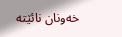خه‌ونان نائێته‌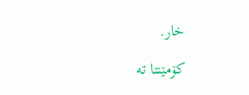خار.

کۆمێنتا تە